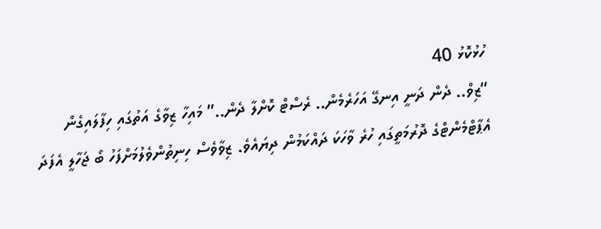ހުޅުކޮޅު 40
“ޒިވް.. ދެން ދަނީ އިނގޭ އަހަރެމެން.. ރެސްޓް ކޮށްލާ ދެން..” މައިހާ ޒިވާގެ އަތުގައި ހިފާލައިގެން އެޕާޓްމެންޓްގެ ދޮރުމަތީގައި ހުރެ ވާހަކަ ދައްކަމުން ދިޔައެވެ. ޒިވާވެސް ހިނިތުންވެލުމަށްފަހު ބޯ ޖަހާލީ އެފަދަ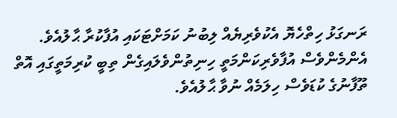ރަނގަޅު ހިތްހެޔޮ އެކުވެރިޔެއް ލިބުނު ކަމަށްޓަކައި އުފާކުރާ ޙާލުއެވެ. އެންމެންވެސް އުފާވެރިކަންމަތީ ހިނިތުންވެލައިގެން ތިބީ ކުރިމަތީގައި އޮތް ތޫފާނުގެ ކުޑަވެސް ހިލަމެއް ނުވާ ޙާލުއެވެ.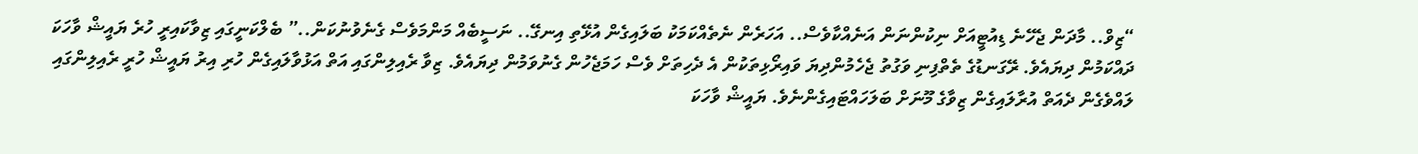“ޒިވް.. މާދަން ޖެހޭނެ ޑިއުޓީއަށް ނިކުންނަން އަނެއްކާވެސް.. އަހަރެން ނެތެއްކަމަކު ބަލައިގެން އުޅޭތި އިނގޭ.. ނަސީބެއް މަންމަވެސް ގެނެވުނުކަން..” ބެލްކަނީގައި ޒިވާކައިރީ ހުރެ ޔައީޝް ވާހަކަ ދައްކަމުން ދިޔައެވެ. ރޭގަނޑުގެ ތެތްފިނި ވަގުތު ޖެހެމުންދިޔަ ވައިރޯޅިތަކުން އެ ދެހިތަށް ވެސް ހަމަޖެހުން ގެނުވަމުން ދިޔައެވެ. ޒިވާ ރެއިލިންގައި އަތް އަޅުވާލައިގެން ހުރި އިރު ޔައީޝް ހުރީ ރެއިލިންގައި ލައްވެގެން ދެއަތް އުރާލައިގެން ޒިވާގެ މޫނަށް ބަލަހައްޓައިގެންނެވެ. ޔައީޝް ވާހަކަ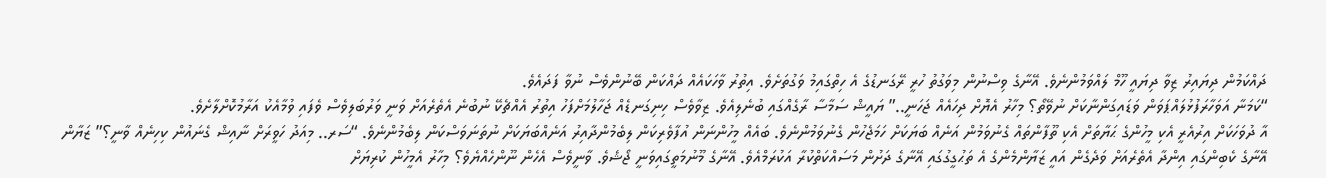ދައްކަމުން ދިޔައިރު ޒިވާ ދިޔައީ ހޫމް ލައްވަމުންނެވެ. އޭނާގެ ވިސްނުން މިވަގުތު ހުރީ ރޭގަނޑުގެ އެ ހިތްގައިމު ވަގުތަށެވެ. އިތުރު ވާހަކައެއް ދައްކަން ބޭނުންވެސް ނުވާ ފަދައެވެ.
“ކަމަނާ އަވަހާރަފުޅުލައްޕަވަން ވަޑައިގަންނާކަށް ނުވޭތޯ؟ މިހާރު އެޔޮށް ދިހައެއް ޖަހަނީ..” ޔައީޝް ސަމާސާ ރާގެއްގައި ބުނެލިއެވެ. ޒިވާވެސް ހިނިގަނޑެއް ޖަހާލުމަށްފަހު އިތުރު އެއްޗެކޭ ނުބުނެ އެތެރެއަށް ވަނީ ވަރުބަލިވެސް ވެފައި ވުމާއެކު އަރާމުކޮށްލާށެވެ.
އާ ދުވަހަކަށް އިރުއެރީ އެކި މީހުންގެ ޙަޔާތަށް އެކި ތޫފާންތައް ގެނުވަމުން އަނެއް ބަޔަކަށް ހަމަޖެހުން ގެނުވަމުންނެވެ. ބައެއް މީހުންނަން އުފާވެރިކަން ލިބެމުންދާއިރު އަނެއްބަޔަކަށް ނުތަނަވަސްކަން ލިބެމުންނެވެ. “ސަރ.. މިއަދު ހަވީރަށް ނާއިޝް ގެނައުން ކިހިނެއް ވާނީ؟” ޒަޔާން އޭނާގެ ކެބިންގައި އިންދާ އެތެރެއަށް ވަދެގެން އައީ ޒަޔާންމެންގެ އެ ތަޙުގީގުގައި އޭނާގެ ދަށުން މަސައްކަތްކުރާ އަކުރަމްއެވެ. އޭނާގެ މޫނުމަތީގައިވަނީ ޖޯޝެވެ. ވާނީވެސް އެހެން ނޫންހެއްޔެވެ؟ މިހާރު އެމީހުން ކުރިޔަށް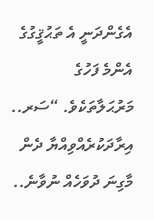އެގެންދަނީ އެ ތަޙުޤީގުގެ އެންމެ ފަހުގެ މަރުޙަލާތަކެވެ. “ސަރ.. އިރާދަކުރެއްވިއްޔާ ދެން މާގިނަ ދުވަހެއް ނުވާނެ..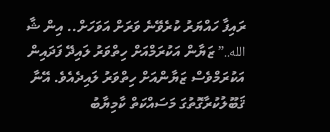ރައިފާ ހައްޔަރު ކުރެވޭނެ ވަރަށް އަވަހަށް.. އިން ޝާ الله..” ޒަޔާން އަކުރަމްއަށް ހިތްވަރު ލައިދޭ ފަދައިން އަކުރަމްވެސް ޒަޔާންއަށް ހިތްވަރު ލައިދެއެވެ. އޭނާ ޤަބޫލުކުރާގޮތުގަ މަސައްކަތް ކާމިޔާބު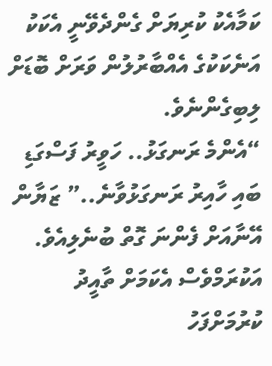ކަމާއެކު ކުރިޔަށް ގެންދެވޭނީ އެކަކު އަނެކަކުގެ އެއްބާރުލުން ވަރަށް ބޮޑަށް ލިބިގެންނެވެ.
“އެންމެ ރަނގަޅު.. ހަވީރު ފަސްގަޑި ބައި ހާއިރު ރަނގަޅުވާނެ..” ޒަޔާން އޭނާއަށް ފެންނަ ގޮތް ބުނެލިއެވެ. އަކުރަމްވެސް އެކަމަށް ތާއީދު ކުރުމަށްފަހު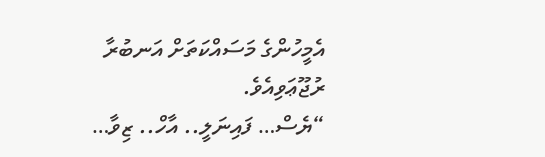އެމީހުންގެ މަސައްކަތަށް އަނބުރާ ރުޖޫޢަވިއެވެ.
“ޔެސް… ފައިނަލީ.. އާހް.. ޒިވާ…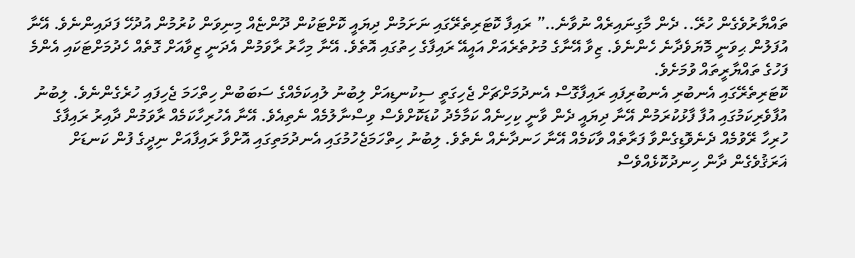ތައްޔާރުވެގެން ހުރޭ.. ދެން މާގިނައިރެއް ނުވާނެ..” ރައިފާ ކޮޓަރިތެރޭގައި ނަށަމުން ދިޔައީ ކޮށްޓަކުން ދޫންޏެއް މިނިވަން ކުރުމުން އުދުހޭ ފަދައިންނެވެ. އޭނާ އުފަލުން ޙިވަނީ މޮޔަވެދާނެ ހެންނެވެ. ޒިވާ އޭނާގެ މުށުތެރެއަށް އައީއޭ ރައިފާގެ ހިތުގައި އޮތެވެ. އޭނާ މިހާރު ރާވަމުން އެދަނީ ޒިވާއަށް ގޮތެއް ހެދުމަށްޓަކައި އެންމެ ފަހުގެ ތައްޔާރީތައް ވުމަށެވެ.
ކޮޓަރިތެރޭގައި އެނބުރި އެނބުރިފައި ރައިފާގޮސް އެނދުމަށްޗަށް ޖެހިގަތީ ސިކުނޑިއަށް ލިބުނު ލުއިކަމެއްގެ ސަބަބުން ހިތްހަމަ ޖެހިފައި ހުރެގެންނެވެ. ލިބުނު އުފާވެރިކަމުގައި އުފާ ފާޅުކުރަމުން އޭނާ ދިޔައީ ދެން ވާނީ ކިހިނެއް ކަމާމެދު ކުޑަކޮށްވެސް ވިސްނާލުމެއް ނެތިއެވެ. އޭނާ އެހުރިހާކަމެއް ރާވަމުން ދާއިރު ރައިފާގެ ހުރިހާ ރޭވުމެއް ދެނެވޮޑިގެންވާ ފަރާތެއް ވާކަމެއް އޭނާ ހަނދާނެއް ނެތެވެ. ލިބުނު ހިތްހަމަޖެހުމުގައި އެނދުމަތިގައި އޮށްވާ ރައިފާއަށް ނިދީގެ ފުން ކަނޑަށް ޣަރަޤުވެގެން ދާން ހިނދުކޮޅެއްވެސް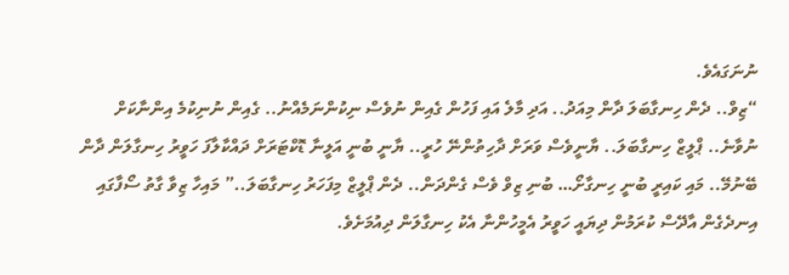ނުނަގައެވެ.
“ޒިވް.. ދެން ހިނގާބަލަ ދާން މިއަދު.. އަދި މާލެ އައި ފަހުން ގެއިން ނުވެސް ނިކުންނަމެއްނު.. ގެއިން ނުނިކުމެ އިންނާކަށް ނުވާނެ.. ޕްލީޒް ހިނގާބަލަ.. ޔާނީވެސް ވަރަށް ދާހިތުންނޭ ހުރީ.. ޔާނީ ބުނީ އަލީނާ ޑޮކްޓަރަށް ދައްކާލާފަ ހަވީރު ހިނގާލަން ދާން ބޭނުމޭ.. މައި ކައިރީ ބުނީ ހިނގާށޯ… ބުނި ޒިވް ވެސް ގެންދަން.. ދެން ޕްލީޒް މިފަހަރު ހިނގާބަލަ..” މައިހާ ޒިވާ ގާތު ސޯފާގައި އިނދެގެން އާދޭސް ކުރަމުން ދިޔައީ ހަވީރު އެމީހުންނާ އެކު ހިނގާލަން ދިއުމަށެވެ.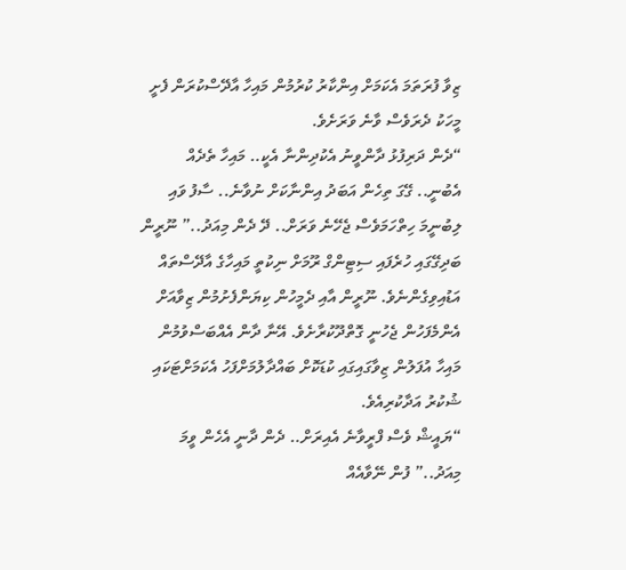ޒިވާ ފުރަތަމަ އެކަމަށް އިންކާރު ކުރުމުން މައިހާ އާދޭސްކުރަން ފެށީ މީހަކު ދެރަވެސް ވާނެ ވަރަށެވެ.
“ދެން ދަރިފުޅު ދާންވީނު އެކުދިންނާ އެކީ.. މައިހާ ތެދެއް އެބުނީ.. ގޭގަ ތިހެން އަބަދު އިންނާކަށް ނުވާނެ.. ސާފު ވައި ލިބުނީމަ ހިތްހަމަވެސް ޖެހޭނެ ވަރަށް.. ދޭ ދެން މިއަދު..” ނޫރީން ބަދިގޭގައި ހުރެފައި ސިޓިންގް ރޫމަށް ނިކުތީ މައިހާގެ އާދޭސްތައް އަޑުއިވިގެންނެވެ. ނޫރީން އާއި ދެމީހުން ކިޔަންފެށުމުން ޒިވާއަށް އެންމެފަހުން ޖެހުނީ ގޮތްދޫކުރާށެވެ. އޭނާ ދާން އެއްބަސްވުމުން މައިހާ އުފަލުން ޒިވާގައިގައި ކުޑަކޮށް ބައްދާލުމަށްފަހު އެކަމަށްޓަކައި ޝުކުރު އަދާކުރިއެވެ.
“ޔައީޝް ވެސް ފްރީވާނެ އެއިރަށް.. ދެން ދާނީ އެހެން ވީމަ މިއަދު..” ފުން ނޭވާއެއް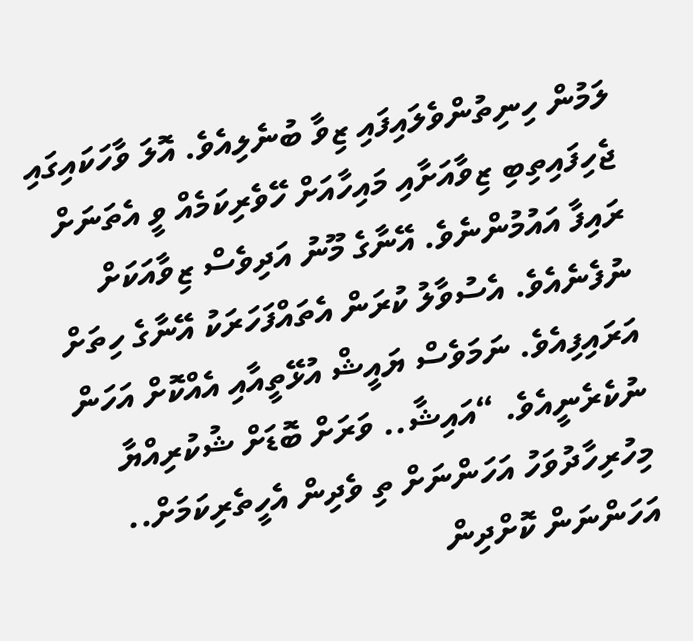ލަމުން ހިނިތުންވެލައިފައި ޒިވާ ބުނެލިއެވެ. އޮލަ ވާހަކައިގައި ޖެހިފައިތިބި ޒިވާއަށާއި މައިހާއަށް ހޭވެރިކަމެއް ވީ އެތަނަށް ރައިފާ އައުމުންނެވެ. އޭނާގެ މޫނު އަދިވެސް ޒިވާއަކަށް ނުފެނެއެވެ. އެސުވާލު ކުރަން އެތައްފަހަރަކު އޭނާގެ ހިތަށް އަރައިފިއެވެ. ނަމަވެސް ޔައީޝް އުޅޭތީއާއި އެއްކޮށް އަހަން ނުކެރެނީއެވެ. “އައިޝާ.. ވަރަށް ބޮޑަށް ޝުކުރިއްޔާ މިހުރިހާދުވަހު އަހަންނަށް ތި ވެދިން އެހީތެރިކަމަށް.. އަހަންނަން ކޮށްދިން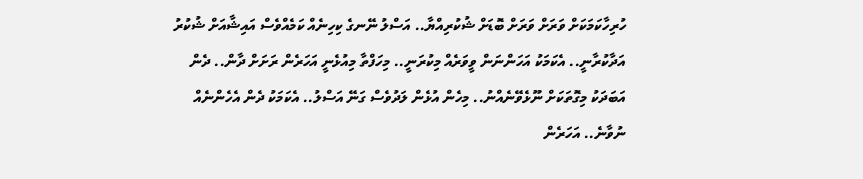ހުރިހާކަމަކަށް ވަރަށް ވަރަށް ބޮޑަށް ޝުކުރިއްޔާ.. އަސްލު ނޭނގެ ކިހިނެއް ކަމެއްވެސް އައިޝާއަށް ޝުކުރު އަދާކުރާނީ.. އެކަމަކު އަހަންނަން ވީވަރެއް މިކުރަނީ.. މިހަފްތާ މިއުޅެނީ އަހަރެން ރަށަށް ދާން.. ދެން އަބަދަކު މިގޮތަކަށް ނޫޅެވޭނެއްނު.. މިހެން އުޅެން ލަދުވެސް ގަނޭ އަސްލު.. އެކަމަކު ދެން އެހެންނެއް ނުވާނެ.. އަހަރެން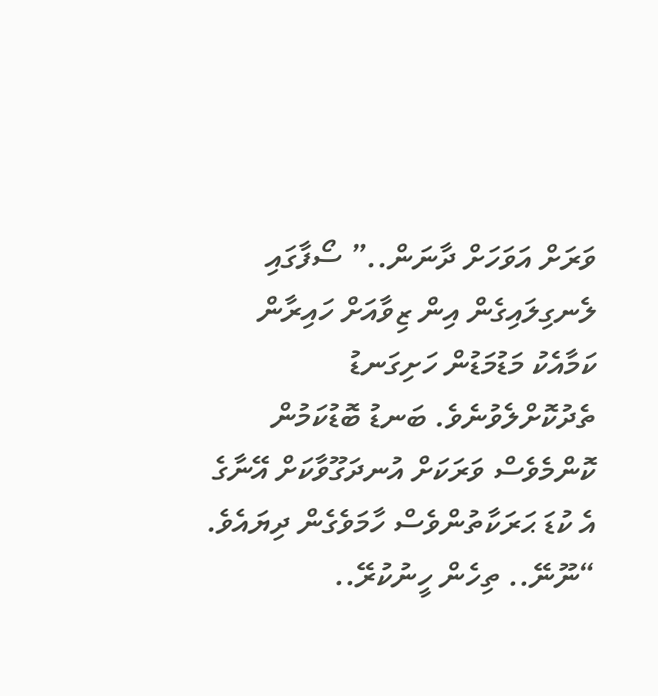ވަރަށް އަވަހަށް ދާނަން..” ސޯފާގައި ލެނގިލައިގެން އިން ޒިވާއަށް ހައިރާން ކަމާއެކު މަޑުމަޑުން ހަށިގަނޑު ތެދުކޮށްލެވުނެވެ. ބަނޑު ބޮޑުކަމުން ކޮންމެވެސް ވަރަކަށް އުނދަގޫވާކަށް އޭނާގެ އެ ކުޑަ ޙަރަކާތުންވެސް ހާމަވެގެން ދިޔައެވެ.
“ނޫނޭ.. ތިހެން ހީނުކުރޭ..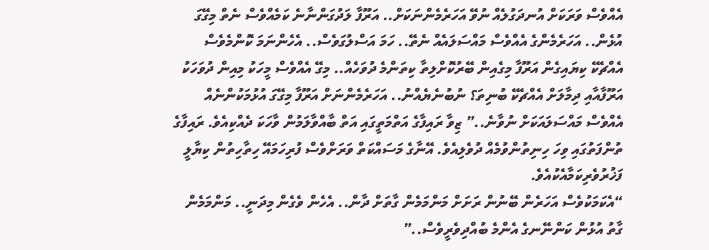އެއްވެސް ވަރަކަށް އުނދަގުލެއް ނުވޭ އަހަރެމެންނަކަށް.. އަރޫފާ ލަދުގަންނާނެ ކަމެއްވެސް ނެތް މިގޭގަ އުޅެން.. އަހަރެމެންގެ އެއްވެސް މައްސަލައެއް ނެތޭ.. ހަމަ އަސްލުގަވެސް.. އެހެންނަމަ ކޮންމެވެސް އެއްޗެކޭ ކިޔައިގެން އަރޫފާ މިގެއިން ބޭރުކޮށްލިތާ ކިތަންމެ ދުވަހެއް.. މިގޭ އެއްވެސް މީހަކު މިއިން ދުވަހަކު އަރޫފާއާއި ދިމާލަށް އެއްޗެކޭ ބުނިތަ؟ ނުބުނެޔެއްނު.. އަހަރެމެންނަށް އަރޫފާ މިގޭގަ އުޅުމަކުންނެއް އެއްވެސް މައްސަލައަކަށް ނުވާނެ..” ޒިވާ ރައިފާގެ އަތްމަތީގައި އަތް ބާއްވާލަމުން ވާހަކަ ދެއްކިއެވެ. ރައިފާގެ ތުންފަތުގައި ވިހަ ހިނިތުންވުމެއް ދުވެލިއެވެ. އޭނާގެ މަސައްކަތް ވަރަށްވެސް ފުރިހަމައޭ ހިތާހިތުން ކިޔާލީ ފަޚުރުވެރިކަމާއެކުއެވެ.
“އެކަމަކުވެސް އަހަރެން ބޭނުން ރަށަށް މަންމަމެން ގާތަށް ދާން.. އެހެން ވެގެން މިދަނީ.. މަންމަމެން ގާތު އުޅުން ކަންނޭނގެ އެންމެ ބުއްދިވެރީވެސް..”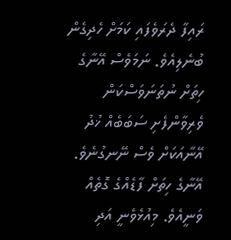ރައިފާ ދެރަވެފައި ކަމަށް ހެދިގެން ބުނެލިއެވެ. ނަމަވެސް އޭނާގެ ހިތަށް ނުތަނަވަސްކަން ވެރިވާންފެށި ސަބަބެއް ޚުދު އޭނާއަކަށް ވެސް ނޭނގުނެވެ. އޭނާގެ ހިތަށް ފާޑެއްގެ ގޮތެއް ވަނީއެވެ. މިއުޅެވެނީ އަދި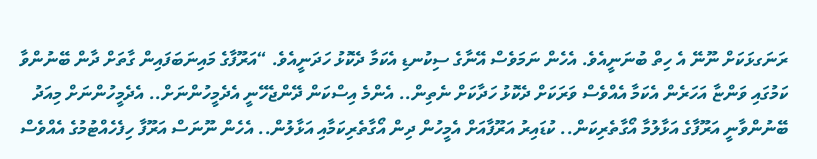ރަނަގޅަކަށް ނޫނޭ އެ ހިތް ބުނަނީއެވެ. އެހެން ނަމަވެސް އޭނާގެ ސިކުނޑި އެކަމާ ދެކޮޅު ހަދަނީއެވެ. “އަރޫފާގެ މައިނަބަފައިން ގާތަށް ދާން ބޭނުންވާ ކަމުގައި ވަންޏާ އަހަރެން އެކަމާ އެއްވެސް ވަރަކަށް ދެކޮޅު ހަދާކަށް ނެތިން.. އެންމެ އިސްކަން ދޭންޖެހޭނީ އެދެމީހުންނަށް.. އެދެމީހުންނަށް މިއަދު ބޭނުންވާނީ އަރޫފާގެ އަޅާލުމާ އޯގާތެރިކަން.. ކުޑައިރު އަރޫފާއަށް އެމީހުން ދިން އޯގާތެރިކަމާއި އަޅާލުން.. އެހެން ނޫނަސް އަރޫފާ ހިފެހެއްޓުމުގެ އެއްވެސް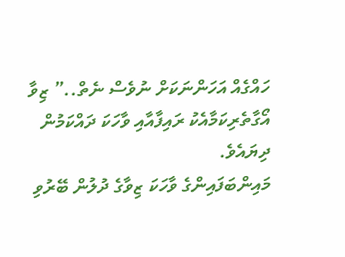ހައްގެއް އަހަންނަކަށް ނުވެސް ނެތް..” ޒިވާ އޯގާތެރިކަމާއެކު ރައިފާއާއި ވާހަކަ ދައްކަމުން ދިޔައެވެ.
މައިންބަފައިންގެ ވާހަކަ ޒިވާގެ ދުލުން ބޭރުވި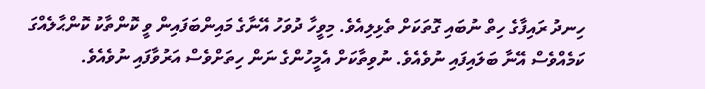ހިނދު ރައިފާގެ ހިތް ނުބައި ގޮތަކަށް ތެޅިލިއެވެ. މިވީހާ ދުވަހު އޭނާގެ މައިންބަފައިން ވީ ކޮންތާކު ކޮންޙާލެއްގަ ކަމެއްވެސް އޭނާ ބަލައިފައި ނުވެއެވެ. ނުވިތާކަށް އެމީހުންގެ ނަން ހިތަށްވެސް އަރުވާފައި ނުވެއެވެ.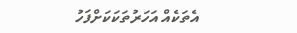އެތަކެއް އަހަރުތަކަކަށްފަހު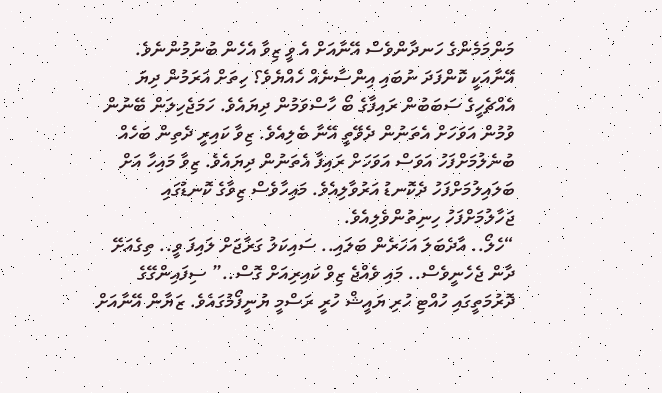މަންމަމެންގެ ހަނދާންވެސް އޭނާއަށް އެ ވީ ޒިވާ އެހެން ބުނުމުންނެވެ. އޭނާއަކީ ކޮންފަދަ ނުބައި އިންސާނެއް ހެއްޔެވެ؟ ހިތަށް އަރަމުން ދިޔަ އެއްޗެހީގެ ސަބަބުން ރައިފާގެ ބޯ ހާސްވަމުން ދިޔައެވެ. ހަމަޖެހިލަން ބޭނުން ވުމުން އަވަހަށް އެތަނުން ދެވޭތީ އޭނާ ބެލިއެވެ. ޒިވާ ކައިރީ ދެތިން ބަހެއް ބުނެލުމަށްފަހު އަވަސް އަވަހަށް ރައިފާ އެތަނުން ދިޔައެވެ. ޒިވާ މައިހާ އަށް ބަލައިލުމަށްފަހު ދެކޮނޑު އަރުވާލިއެވެ. މައިހާވެސް ޒިވާގެ ކޮނޑުގައި ޖަހާލުމަށްފަހު ހިނިތުންވެލިއެވެ.
“ހެލޯ.. އާދެބަލަ އަހަރެން ބަލައި.. ސައިކަލު ގަރާޖަށް ލައިފަ ވީ.. ތިގެއަށޭ ދާން ޖެހެނީވެސް.. މައި ވެއްޖެ ޒިވް ކައިރިއަށް ގޮސް..” ސިފައިންގޭގެ ދޮރުމަތީގައި ހުއްޓި ހުރި ޔައީޝް ހުރީ ރަސްމީ ޔުނީފޯމުގައެވެ. ޒަޔާން އޭނާއަށް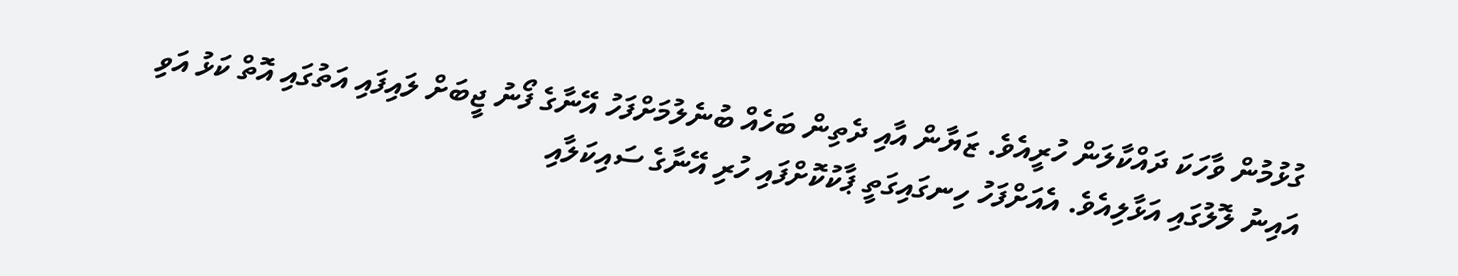ގުޅުމުން ވާހަކަ ދައްކާލަން ހުރީއެވެ. ޒަޔާން އާއި ދެތިން ބަހެއް ބުނެލުމަށްފަހު އޭނާގެ ފޯނު ޖީބަށް ލައިފައި އަތުގައި އޮތް ކަޅު އަވި އައިނު ލޮލުގައި އަޅާލިއެވެ. އެއަށްފަހު ހިނގައިގަތީ ޕާކުކޮށްފައި ހުރި އޭނާގެ ސައިކަލާއި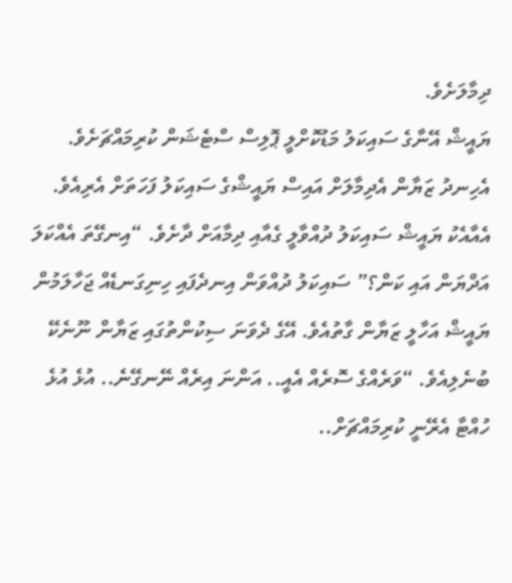ދިމާލަށެވެ.
ޔައީޝް އޭނާގެ ސައިކަލު މަޑުކޮށްލީ ޕޮލިސް ސްޓެޝަން ކުރިމައްޗަށެވެ. އެހިނދު ޒަޔާން އެދިމާލަށް އައިސް ޔައީޝްގެ ސައިކަލު ފަހަތަށް އެރިއެވެ. އެއާއެކު ޔައީޝް ސައިކަލު ދުއްވާލީ ގެއާއި ދިމާއަށް ދާށެވެ. “އިނގޭތަ އެއްކަލަ އަދްޔަން އައި ކަން؟” ސައިކަލު ދުއްވަން އިނދެފައި ހިނިގަނޑެއް ޖަހާލަމުން ޔައީޝް އަހާލީ ޒަޔާން ގާތުއެވެ. އޭގެ ދެވަނަ ސިކުންތުގައި ޒަޔާން ނޫނެކޭ ބުނެލިއެވެ. “ވަރެއްގެ ސޮރެއް އެއީ.. އަންނަ އިރެއް ނޭނގޭނެ.. އުޅެ އުޅެ ހުއްޓާ އެރޭނީ ކުރިމައްޗަށް..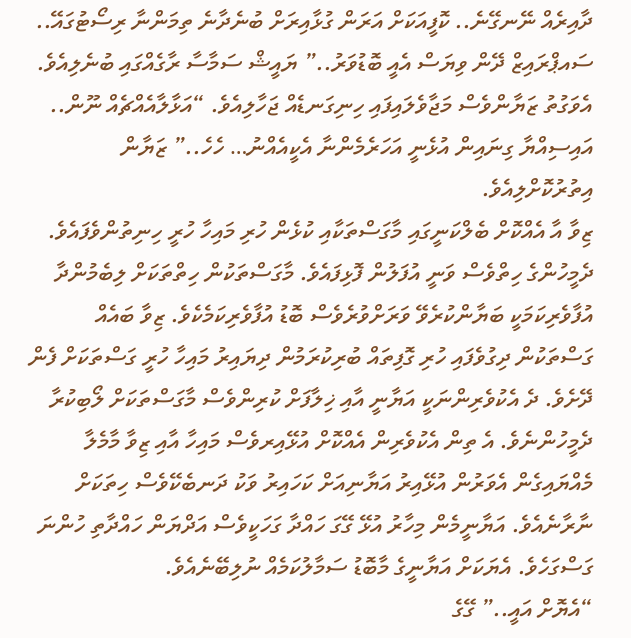ދާއިރެއް ނޭނގޭނެ.. ކޮފީއަކަށް އަރަން ގުޅާއިރަށް ބުނެދާނެ ތިމަންނާ ރިސޯޓުގައޭ.. ސައޕްރައިޒް ދޭން ވިޔަސް އެއީ ބޮޑުވަރު..” ޔައީޝް ސަމާސާ ރާގެއްގައި ބުނެލިއެވެ. އެވަގުތު ޒަޔާންވެސް މަޖާވެލައިފައި ހިނިގަނޑެއް ޖަހާލިއެވެ. “އަޅާލާއެއްޗެއް ނޫން.. އައިސިއްޔާ ގިނައިން އުޅެނީ އަހަރެމެންނާ އެކީއެއްނު… ހެހެ..” ޒަޔާން އިތުރުކޮށްލިއެވެ.
ޒިވާ އާ އެއްކޮށް ބެލްކަނީގައި މާގަސްތަކާއި ކުޅެން ހުރި މައިހާ ހުރީ ހިނިތުންވެފައެވެ. ދެމީހުންގެ ހިތްވެސް ވަނީ އުފަލުން ފޮޅިފައެވެ. މާގަސްތަކުން ހިތްތަކަށް ލިބެމުންދާ އުފާވެރިކަމަކީ ބަޔާންކުރެވޭ ވަރަށްވުރެވެސް ބޮޑު އުފާވެރިކަމެކެވެ. ޒިވާ ބައެއް ގަސްތަކުން ދިގުވެފައި ހުރި ގޮފިތައް ބުރިކުރަމުން ދިޔައިރު މައިހާ ހުރީ ގަސްތަކަށް ފެން ދޭށެވެ. ދެ އެކުވެރިންނަކީ އަޔާނީ އާއި ޚިލާފަށް ކުރިންވެސް މާގަސްތަކަށް ލޯބިކުރާ ދެމީހުންނެވެ. އެ ތިން އެކުވެރިން އެއްކޮށް އުޅޭއިރވެސް މައިހާ އާއި ޒިވާ މާމެލާ މެއްޔައިގެން އެވަރުން އުޅޭއިރު އަޔާނިއަށް ކަހައިރު ވަކު ދަނބެކޭވެސް ހިތަކަށް ނާރާނެއެވެ. އަޔާނީމެން މިހާރު އުޅޭ ގޭގަ ހައްދާ ގަހަކީވެސް އަދްޔަން ހައްދާތި ހުންނަ ގަސްގަހެވެ. އެޔަކަށް އަޔާނީގެ މާބޮޑު ސަމާލުކަމެއް ނުލިބޭނެއެވެ.
“އެޔޮށް އައީ..” ގޭގެ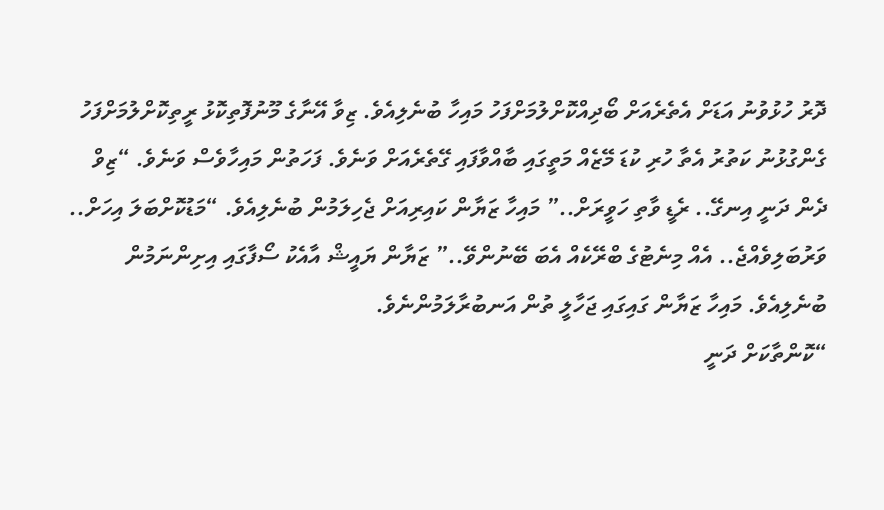ދޮރު ހުޅުވުނު އަޑަށް އެތެރެއަށް ބޯދިއްކޮށްލުމަށްފަހު މައިހާ ބުނެލިއެވެ. ޒިވާ އޭނާގެ މޫނުފޮތިކޮޅު ރީތިކޮށްލުމަށްފަހު ގެންގުޅުނު ކަތުރު އެތާ ހުރި ކުޑަ މޭޒެއް މަތީގައި ބާއްވާފައި ގޭތެރެއަށް ވަނެވެ. ފަހަތުން މައިހާވެސް ވަނެވެ. “ޒިވް ދެން ދަނީ އިނގޭ.. ރެޑީ ވާތި ހަވީރަށް..” މައިހާ ޒަޔާން ކައިރިއަށް ޖެހިލަމުން ބުނެލިއެވެ. “މަޑުކޮށްބަލަ އިހަށް.. ވަރުބަލިވެއްޖެ.. އެއް މިނެޓުގެ ބްރޭކެއް އެބަ ބޭނުންވޭ..” ޒަޔާން ޔައީޝް އާއެކު ސޯފާގައި އިށިންނަމުން ބުނެލިއެވެ. މައިހާ ޒަޔާން ގައިގައި ޖަހާލީ ތުން އަނބުރާލަމުންނެވެ.
“ކޮންތާކަށް ދަނީ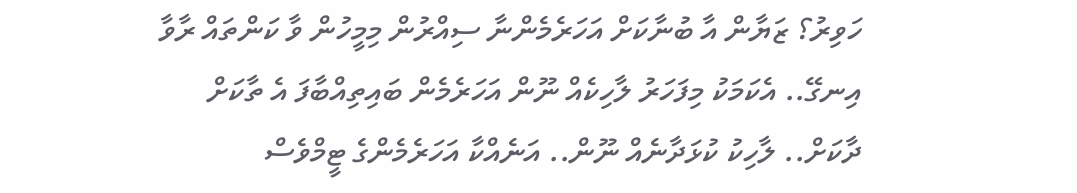ހަވިރު؟ ޒަޔާން އާ ބުނާކަށް އަހަރެމެންނާ ސިއްރުން މިމީހުން ވާ ކަންތައް ރާވާ އިނގޭ.. އެކަމަކު މިފަހަރު ލާހިކެއް ނޫން އަހަރެމެން ބައިތިއްބާފަ އެ ތާކަށް ދާކަށް.. ލާހިކު ކުޅަދާނެއް ނޫން.. އަނެއްކާ އަހަރެމެންގެ ޓީމްވެސް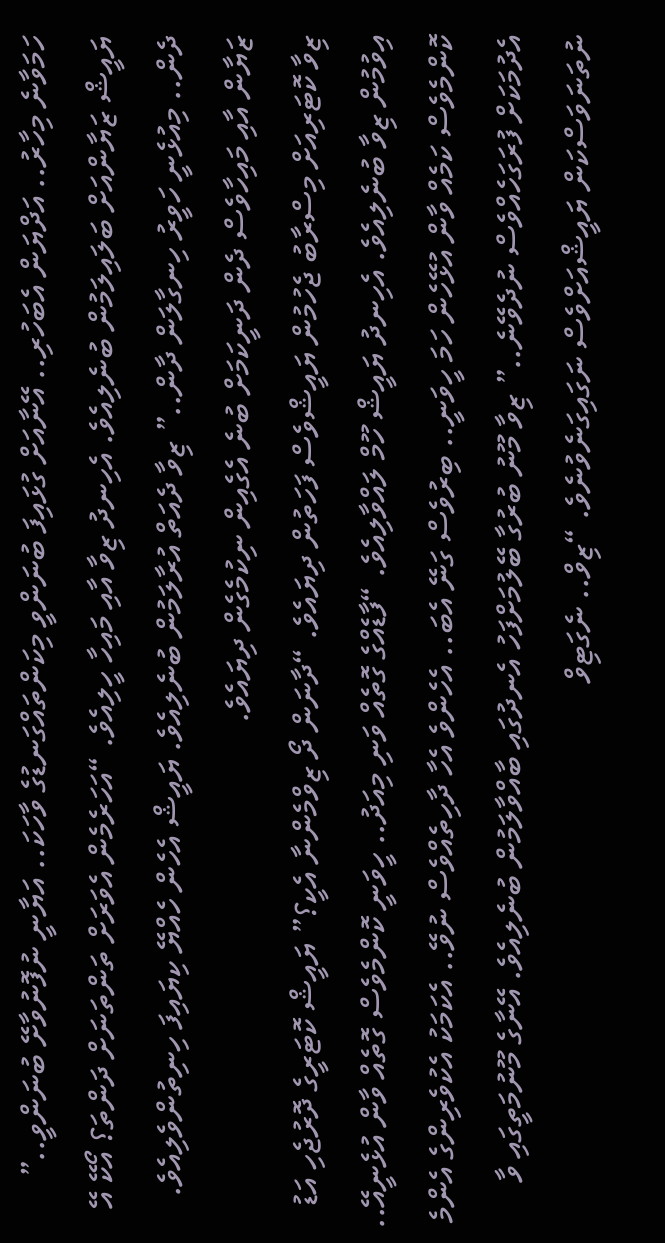ހަމަވާނެ މިހާރު.. އަދްޔަން އެބަހުރި.. އޭނާއަށް ގުޅައިފަ ބުނަންވީ މިކަންތައްގަނޑުގެ ވާހަކަ.. އަޔާނީ ނުފޮނުވާށޭ ބުނަންވީ..” ޔައީޝް ޒަޔާންއަށް ބަލައިލަމުން ބުނެލިއެވެ. އެހިނދު ޒިވާ އާއި މައިހާ ހީލިއެވެ. “އަހަރެމެން އެވަރަށް ތަންތަނަށް ދަންތަ؟ އޯކޭ އޭ ދެން.. މިއުޅެނީ ހަވީރު ހިނގާލަން ދާން..” ޒިވާ ދެއަތް އުރާލަމުން ބުނެލިއެވެ. ޔައީޝް އެހެން ހެއްޔޭ ކިޔައިފަ ހިނިތުންވެލިއެވެ. ޒަޔާން އާއި މައިހާވެސް ދެން ދަނީކަމަށް ބުނެ އެގެއިން ނިކުމެގެން ދިޔައެވެ.
ޒިވާ ކޮޓަރިއަށް މިސްރާބު ޖެހުމުން ޔައީޝްވެސް ފަހަތުން ދިޔައެވެ. “ދާނަން ދޯ ޒިވްމެންނާ އެކީ؟” ޔައީޝް ކޮޓަރީގެ ދޮރުޖެހި އަޑު އިވުމުން ޒިވާ ބުނެލިއެވެ. އެހިނދު ޔައީޝް ހޫމް ލައްވާލިއެވެ. “ފާޑެއްގެ ގޮތެއް ވަނި މިއަދު.. ހީވަނީ ކޮންމެވެސް ގޮތެއް ވާން އުޅެނީއޭ.. ކޮންމެވެސް ކަމެއް ވާން އުޅޭހެން ހަމަ ހީވަނީ.. ބިރުވެސް ގަނޭ އެބަ.. އެހެންވެ އެހާ ދާހިތެއްވެސް ނުވޭ.. އެކަމަކު އެކުވެރިންގެ އެންމެ އެދުމަކަށް ފުރަގަހެއްވެސް ނުދެވޭނެ..” ޒިވާ މޫނު ބުރުގާ ބޭލުމަށްފަހު އެނދުގައި ބާއްވާލަމުން ބުނެލިއެވެ. އޭނާގެ މޫނުމަތީގައި ވާ ނުތަނަވަސްކަން ޔައީޝްއަށްވެސް ނަގައިގަނެވުނެވެ. “ޒިވް.. ނެގަޓިވް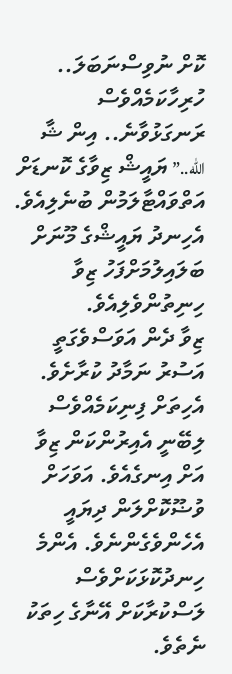ކޮށް ނުވިސްނަބަލަ.. ހުރިހާކަމެއްވެސް ރަނގަޅުވާނެ.. އިން ޝާ الله..” ޔައީޝް ޒިވާގެ ކޮނޑަށް އަތްވައްޓާލަމުން ބުނެލިއެވެ. އެހިނދު ޔައީޝްގެ މޫނަށް ބަލައިލުމަށްފަހު ޒިވާ ހިނިތުންވެލިއެވެ.
ޒިވާ ދެން އަވަސްވެގަތީ އަސުރު ނަމާދު ކުރާށެވެ. އެހިތަށް ފިނިކަމެއްވެސް ލިބޭނީ އެއިރުންކަން ޒިވާ އަށް އިނގެއެވެ. އަވަހަށް ވުޟޫކޮށްލަން ދިޔައީ އެހެންވެގެންނެވެ. އެންމެ ހިނދުކޮޅަކަށްވެސް ލަސްކުރާކަށް އޭނާގެ ހިތަކު ނެތެވެ.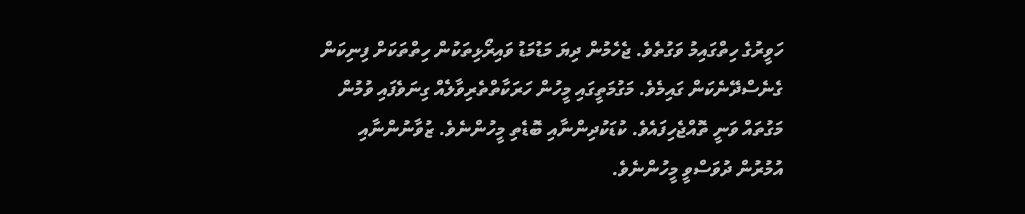ހަވީރުގެ ހިތްގައިމު ވަގުތެވެ. ޖެހެމުން ދިޔަ މަޑުމަޑު ވައިރޯޅިތަކުން ހިތްތަކަށް ފިނިކަން ގެނެސްދޭނެކަން ގައިމެވެ. މަގުމަތީގައި މީހުން ހަރަކާތްތެރިވާލެއް ގިނަވެފައި ވުމުން މަގުތައް ވަނީ ތޮއްޖެހިފައެވެ. ކުޑަކުދިންނާއި ބޮޑެތި މީހުންނެވެ. ޒުވާނުންނާއި އުމުރުން ދުވަސްވީ މީހުންނެވެ.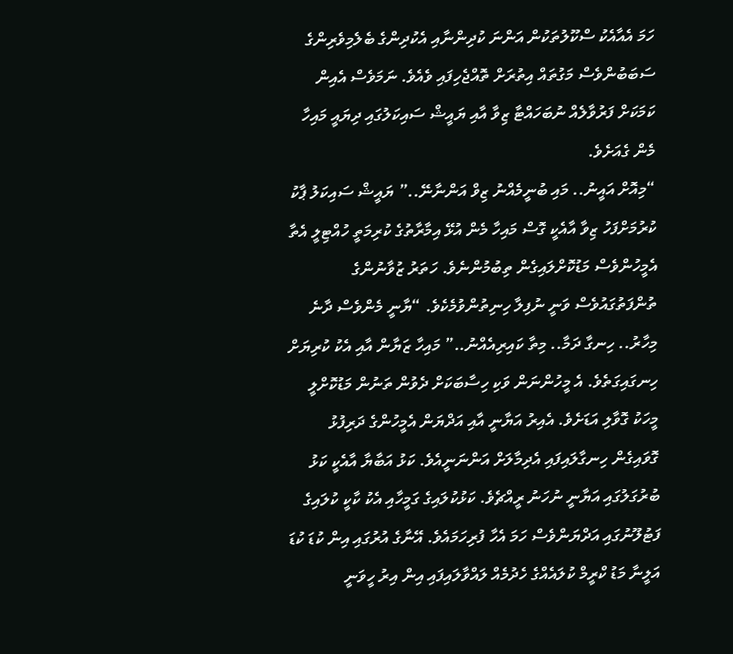ހަމަ އެއާއެކު ސްކޫލުތަކުން އަންނަ ކުދިންނާއި އެކުދިންގެ ބެލެމިވެރިންގެ ސަބަބުންވެސް މަގުތައް އިތުރަށް ތޮއްޖެހިފައި ވެއެވެ. ނަމަވެސް އެއިން ކަމަކަށް ފަރުވާލެއް ނުބަހައްޓާ ޒިވާ އާއި ޔައީޝް ސައިކަލުގައި ދިޔައީ މައިހާ މެން ގެއަށެވެ.
“މިއޮށް އައީނު.. މައި ބުނީމެއްނު ޒިވް އަންނާނޭ..” ޔައީޝް ސައިކަލު ޕާކު ކުރުމަށްފަހު ޒިވާ އާއެކީ ގޮސް މައިހާ މެން އުޅޭ އިމާރާތުގެ ކުރިމަތީ ހުއްޓިލީ އެތާ އެމީހުންވެސް މަޑުކޮށްލައިގެން ތިބުމުންނެވެ. ހަތަރު ޒުވާނުންގެ ތުންފަތުގައުވެސް ވަނީ ނުފިލާ ހިނިތުންވުމެކެވެ. “ޔާނީ މެންވެސް ދާނެ މިހާރު.. ހިނގާ ދަމާ.. މިތާ ކައިރިއެއްނު..” މައިހާ ޒަޔާން އާއި އެކު ކުރިޔަށް ހިނގައިގަތެވެ. އެ މީހުންނަން ވަކި ހިސާބަކަށް ދެވުން ތަނުން މަޑުކޮށްލީ މީހަކު ގޮވާލި އަޑަށެވެ. އެއިރު އަޔާނީ އާއި އަދްޔަން އެމީހުންގެ ދަރިފުޅު ގޮވައިގެން ހިނގާލައިފައި އެދިމާލަށް އަންނަނީއެވެ. ކަޅު އަބާޔާ އާއެކީ ކަޅު ބުރުގަލުގައި އަޔާނީ ނުހަނު ރީއްޗެވެ. ކަޅުކުލައިގެ ގަމީހާއި އެކު ކާކީ ކުލައިގެ ފަޓުލޫނުގައި އަދްޔަންވެސް ހަމަ އެހާ ފުރިހަމައެވެ. އޭނާގެ އުރުގައި އިން ކުޑަ ކުޑަ އަލީނާ މަޑު ކްރީމް ކުލައެއްގެ ހެދުމެއް ލައްވާލައިފައި އިން އިރު ހީވަނީ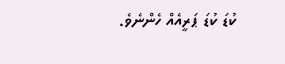ކުޑަ ކުޑަ ޕަރީއެއް ހެންނެވެ.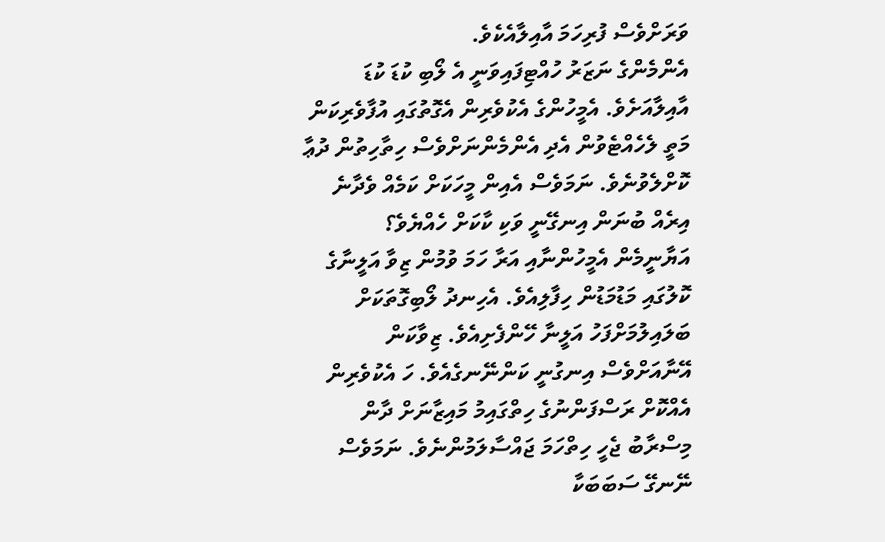ވަރަށްވެސް ފުރިހަމަ އާއިލާއެކެވެ.
އެންމެންގެ ނަޒަރު ހުއްޓިފައިވަނީ އެ ލޯބި ކުޑަ ކުޑަ އާއިލާއަށެވެ. އެމީހުންގެ އެކުވެރިން އެގޮތުގައި އުފާވެރިކަން މަތީ ލެހެއްޓެވުން އެދި އެންމެންނަށްވެސް ހިތާހިތުން ދުޢާ ކޮށްލެވުނެވެ. ނަމަވެސް އެއިން މީހަކަށް ކަމެއް ވެދާނެ އިރެއް ބުނަން އިނގޭނީ ވަކި ކާކަށް ހެއްޔެވެ؟
އަޔާނީމެން އެމީހުންނާއި އަރާ ހަމަ ވުމުން ޒިވާ އަލީނާގެ ކޮލުގައި މަޑުމަޑުން ހިފާލިއެވެ. އެހިނދު ލޯބިގޮތަކަށް ބަލައިލުމަށްފަހު އަލީނާ ހޭންފެށިއެވެ. ޒިވާކަން އޭނާއަށްވެސް އިނގުނީ ކަންނޭނގެއެވެ. ހަ އެކުވެރިން އެއްކޮށް ރަސްފަންނުގެ ހިތްގައިމު މައިޒާނަށް ދާން މިސްރާބު ޖެހީ ހިތްހަމަ ޖައްސާލަމުންނެވެ. ނަމަވެސް ނޭނގޭ ސަބަބަކާ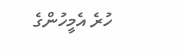ހުރެ އެމީހުންގެ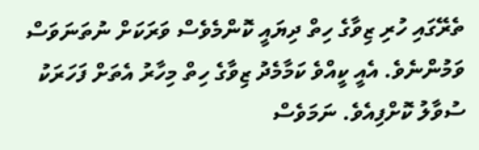ތެރޭގައި ހުރި ޒިވާގެ ހިތް ދިޔައީ ކޮންމެވެސް ވަރަކަށް ނުތަނަވަސް ވަމުންނެވެ. އެއީ ކީއްވެ ކަމާމެދު ޒިވާގެ ހިތް މިހާރު އެތަށް ފަހަރަކު ސުވާލު ކޮށްފިއެވެ. ނަމަވެސް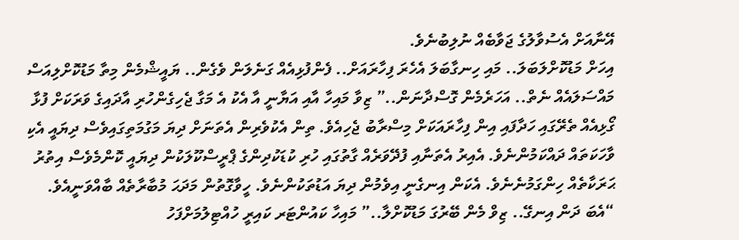އޭނާއަށް އެސުވާލުގެ ޖަވާބެއް ނުލިބުނެވެ.
އިހަށް މަޑުކޮށްލަބަލަ.. މައި ހިނގާބަލަ އެހެރަ ފިހާރައަށް.. ފެންފުޅިއެއް ގަނެލަން ވެގެން.. ޔައީޝްމެން މިތާ މަޑުކޮށްލިއަސް މައްސަލައެއް ނެތް.. އަހަރެމެން ގޮސްދާނަން..” ޒިވާ މައިހާ އާއި އަޔާނީ އާ އެކު އެ މަގާ ޖެހިގެންހުރި އާދައިގެ ވަރަކަށް ފުޅާ ގޯޅިއެއް ތެރޭގައި ހަދާފައި އިން ފިހާރައަކަށް މިސްރާބު ޖެހިއެވެ. ތިން އެކުވެރިން އެތަނަށް ދިޔަ މަގުމަތިގައިވެސް ދިޔައީ އެކި ވާހަކަތައް ދައްކަމުންނެވެ. އެއިރު އެތަނާއި ފުދޭވަރެއް ގާތުގައި ހުރި ކުޑަކުދިންގެ ޕްރީސްކޫލަކުން ދިޔައީ ކޮންމެވެސް އިތުރު ޙަރަކާތެއް ހިންގަމުނެނެވެ. އެކަން އިނގެނީ އިވެމުން ދިޔަ އަޑުތަކުންނެވެ. ހީވާގޮތުން މަދަޙަ މުބާރާތެއް ބާއްވަނީއެވެ.
“އެބަ ދަން އިނގޭ.. ޒިވް މެން ބޭރުގަ މަޑުކޮށްލާ..” މައިހާ ކައުންޓަރ ކައިރީ ހުއްޓިލުމަށްފަހު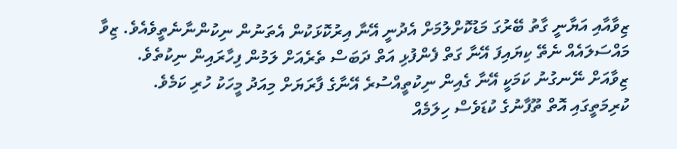ޒިވާއާއި އަޔާނީ ގާތު ބޭރުގަ މަޑުކޮށްލުމަށް އެދުނީ އޭނާ އިރުކޮޅަކުން އެތަނުން ނިކުންނާނެތީވެއެވެ. ޒިވާ މައްސަލައެއް ނެތޭ ކިޔައިފަ އޭނާ ގަތް ފެންފުޅި އަތް ދަބަސް ތެރެއަށް ލަމުން ފިހާރައިން ނިކުތެވެ. ޒިވާއަށް ނޭނގުނު ކަމަކީ އޭނާ ގެއިން ނިކުތީއްސުރެ އޭނާގެ ފާރަޔަށް މިއަދު މީހަކު ހުރި ކަމެވެ. ކުރިމަތީގައި އޮތް ތޫފާނުގެ ކުޑަވެސް ހިލަމެއް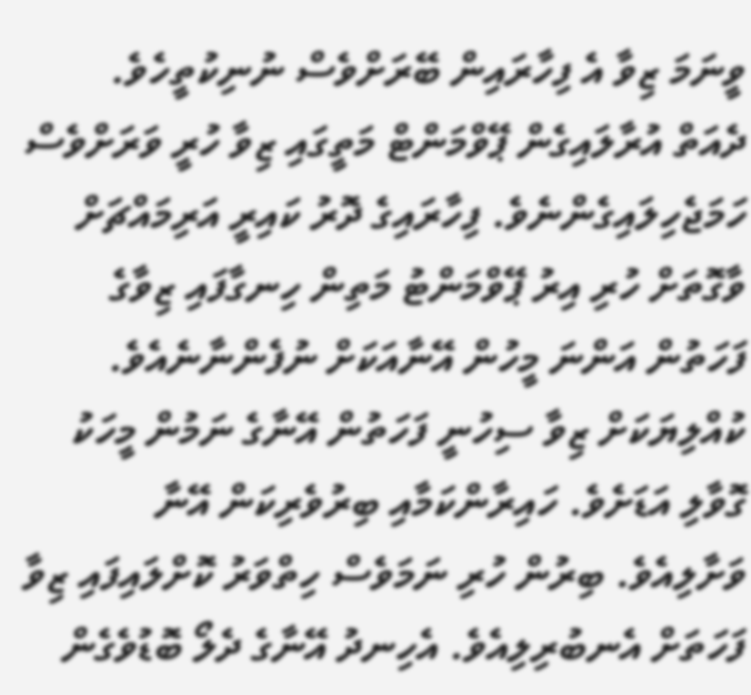ވީނަމަ ޒިވާ އެ ފިހާރައިން ބޭރަށްވެސް ނުނިކުތީހެވެ.
ދެއަތް އުރާލައިގެން ޕޭވްމަންޓް މަތީގައި ޒިވާ ހުރީ ވަރަށްވެސް ހަމަޖެހިލައިގެންނެވެ. ފިހާރައިގެ ދޮރު ކައިރީ އަރިމައްޗަށް ވާގޮތަށް ހުރި އިރު ޕޭވްމަންޓު މަތިން ހިނގާފައި ޒިވާގެ ފަހަތުން އަންނަ މީހުން އޭނާއަކަށް ނުފެންނާނެއެވެ. ކުއްލިޔަކަށް ޒިވާ ސިހުނީ ފަހަތުން އޭނާގެ ނަމުން މީހަކު ގޮވާލި އަޑަށެވެ. ހައިރާންކަމާއި ބިރުވެރިކަން އޭނާ ވަށާލިއެވެ. ބިރުން ހުރި ނަމަވެސް ހިތްވަރު ކޮށްލައިފައި ޒިވާ ފަހަތަށް އެނބުރިލިއެވެ. އެހިނދު އޭނާގެ ދެލޯ ބޮޑުވެގެން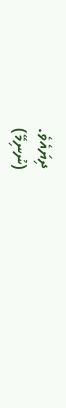ދިޔައެވެ.
(ނުނިމޭ)